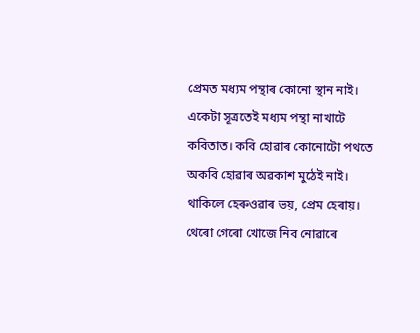প্ৰেমত মধ্যম পন্থাৰ কোনো স্থান নাই।
একেটা সূত্ৰতেই মধ্যম পন্থা নাখাটে
কবিতাত। কবি হোৱাৰ কোনোটো পথতে
অকবি হোৱাৰ অৱকাশ মুঠেই নাই।
থাকিলে হেৰুওৱাৰ ভয়, প্ৰেম হেৰায়।
থেৰো গেৰো খোজে নিব নোৱাৰে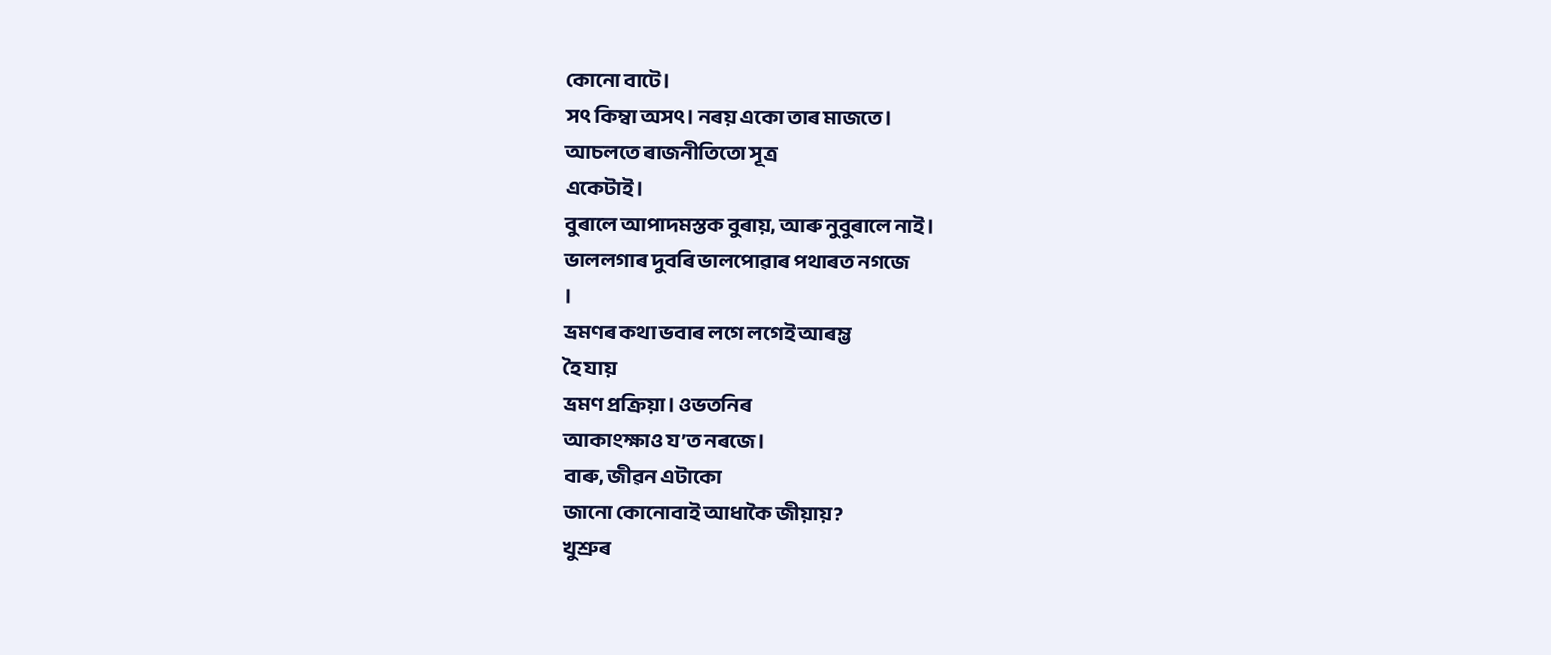কোনো বাটে।
সৎ কিম্বা অসৎ। নৰয় একো তাৰ মাজতে।
আচলতে ৰাজনীতিতো সূত্ৰ
একেটাই।
বুৰালে আপাদমস্তক বুৰায়, আৰু নুবুৰালে নাই।
ভাললগাৰ দুবৰি ভালপোৱাৰ পথাৰত নগজে
।
ভ্ৰমণৰ কথা ভবাৰ লগে লগেই আৰম্ভ
হৈ যায়
ভ্ৰমণ প্ৰক্ৰিয়া। ওভতনিৰ
আকাংক্ষাও য’ত নৰজে।
বাৰু, জীৱন এটাকো
জানো কোনোবাই আধাকৈ জীয়ায়?
খুশ্ৰুৰ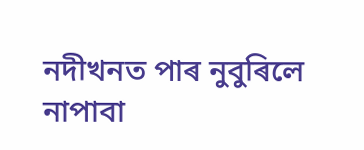নদীখনত পাৰ নুবুৰিলে নাপাবা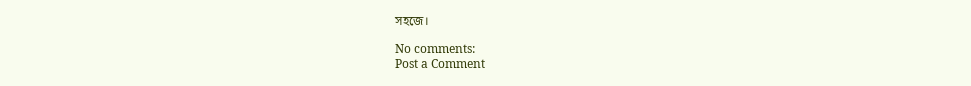সহজে।

No comments:
Post a Comment